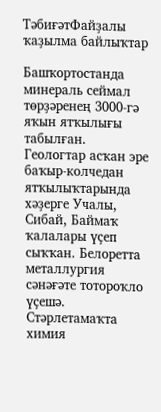ТәбиғәтФайҙалы ҡаҙылма байлыҡтар

Башҡортостанда минераль сеймал төрҙәренең 3000-гә яҡын ятҡылығы табылған. Геологтар асҡан эре баҡыр-колчедан ятҡылыҡтарында хәҙерге Учалы, Сибай, Баймаҡ ҡалалары үҫеп сыҡҡан. Белоретта металлургия сәнәғәте тотороҡло үҫешә. Стәрлетамаҡта химия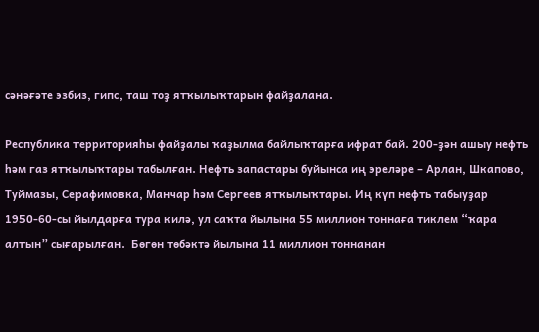сәнәғәте эзбиз, гипс, таш тоҙ ятҡылыҡтарын файҙалана.

Республика территорияһы файҙалы ҡаҙылма байлыҡтарға ифрат бай. 200-ҙән ашыу нефть һәм газ ятҡылыҡтары табылған. Нефть запастары буйынса иң эреләре – Арлан, Шкапово, Туймазы, Серафимовка, Манчар һәм Сергеев ятҡылыҡтары. Иң күп нефть табыуҙар 1950-60-сы йылдарға тура килә, ул саҡта йылына 55 миллион тоннаға тиклем “ҡара алтын” сығарылған.  Бөгөн төбәктә йылына 11 миллион тоннанан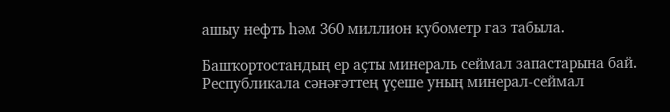ашыу нефть һәм 360 миллион кубометр газ табыла.

Башҡортостандың ер аҫты минераль сеймал запастарына бай. Республикала сәнәғәттең үҫеше уның минерал-сеймал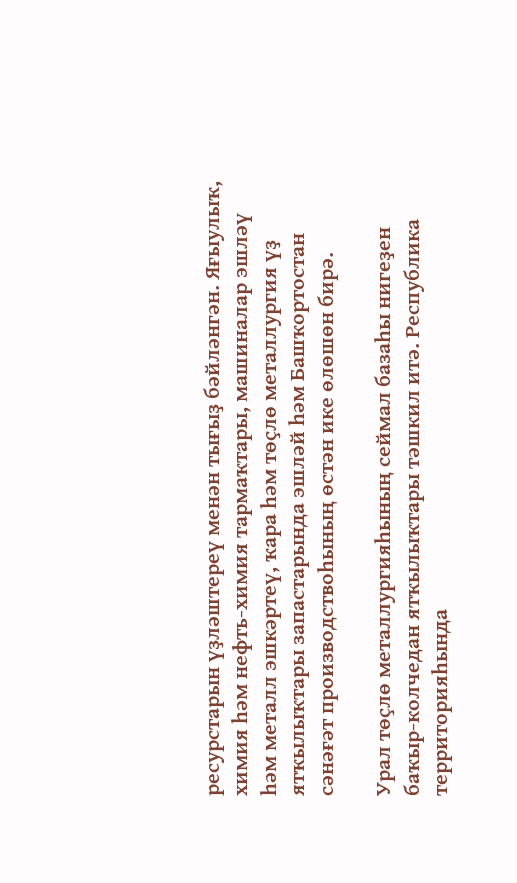ресурстарын үҙләштереү менән тығыҙ бәйләнгән. Яғыулыҡ, химия һәм нефть-химия тармаҡтары, машиналар эшләү һәм металл эшкәртеү, ҡара һәм төҫлө металлургия үҙ ятҡылыҡтары запастарында эшләй һәм Башҡортостан сәнәғәт производствоһының өстән ике өлөшөн бирә.

Урал төҫлө металлургияһының сеймал базаһы нигеҙен баҡыр-колчедан ятҡылыҡтары тәшкил итә. Республика территорияһында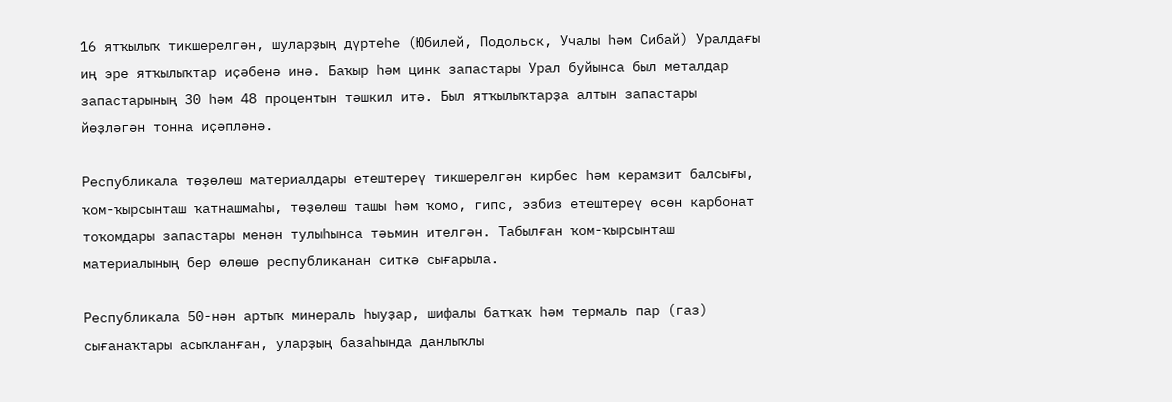16 ятҡылыҡ тикшерелгән, шуларҙың дүртеһе (Юбилей, Подольск, Учалы һәм Сибай) Уралдағы иң эре ятҡылыҡтар иҫәбенә инә. Баҡыр һәм цинк запастары Урал буйынса был металдар запастарының 30 һәм 48 процентын тәшкил итә. Был ятҡылыҡтарҙа алтын запастары йөҙләгән тонна иҫәпләнә.

Республикала төҙөлөш материалдары етештереү тикшерелгән кирбес һәм керамзит балсығы, ҡом-ҡырсынташ ҡатнашмаһы, төҙөлөш ташы һәм ҡомо, гипс, эзбиз етештереү өсөн карбонат тоҡомдары запастары менән тулыһынса тәьмин ителгән. Табылған ҡом-ҡырсынташ материалының бер өлөшө республиканан ситкә сығарыла.

Республикала 50-нән артыҡ минераль һыуҙар, шифалы батҡаҡ һәм термаль пар (газ) сығанаҡтары асыҡланған, уларҙың базаһында данлыҡлы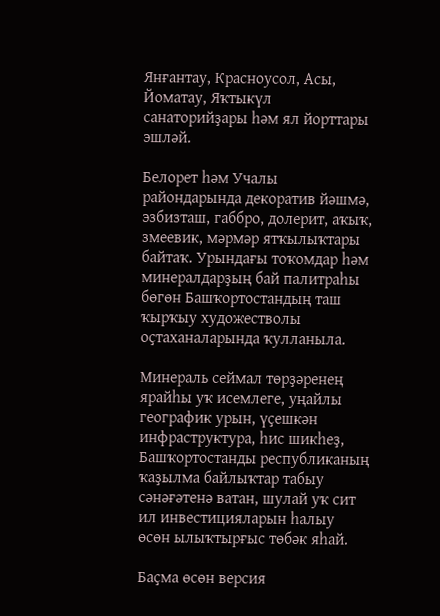Янғантау, Красноусол, Асы, Йоматау, Яҡтыкүл санаторийҙары һәм ял йорттары эшләй.

Белорет һәм Учалы райондарында декоратив йәшмә, эзбизташ, габбро, долерит, аҡыҡ, змеевик, мәрмәр ятҡылыҡтары байтаҡ. Урындағы тоҡомдар һәм минералдарҙың бай палитраһы бөгөн Башҡортостандың таш ҡырҡыу художестволы оҫтаханаларында ҡулланыла.

Минераль сеймал төрҙәренең ярайһы уҡ исемлеге, уңайлы географик урын, үҫешкән инфраструктура, һис шикһеҙ, Башҡортостанды республиканың ҡаҙылма байлыҡтар табыу сәнәғәтенә ватан, шулай уҡ сит ил инвестицияларын һалыу өсөн ылыҡтырғыс төбәк яһай.

Баҫма өсөн версия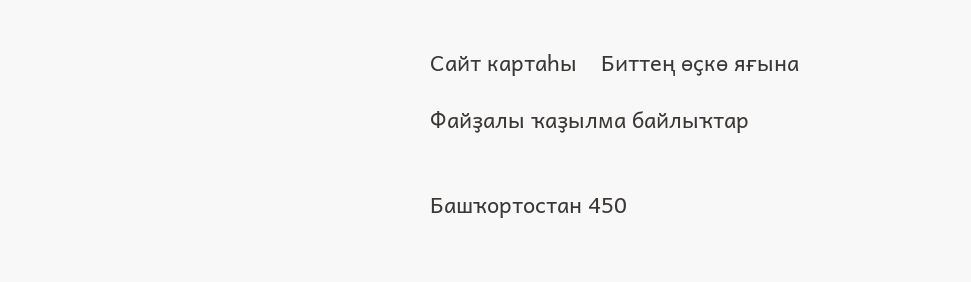Сайт картаһы    Биттең өҫкө яғына

Файҙалы ҡаҙылма байлыҡтар


Башҡортостан 450